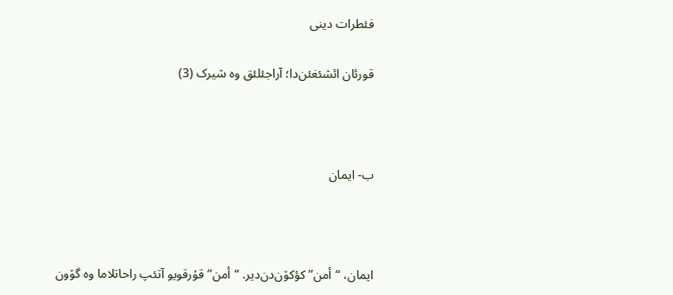فئطرات دینی

قورئان ائشئغئن‌دا؛ آراجئلئق وە شیرک (3)



ب- ایمان



ایمان، “أمن” کؤکۆن‌دن‌دیر. “أمن” قۇرقویو آتئپ راحاتلاما وە گۆون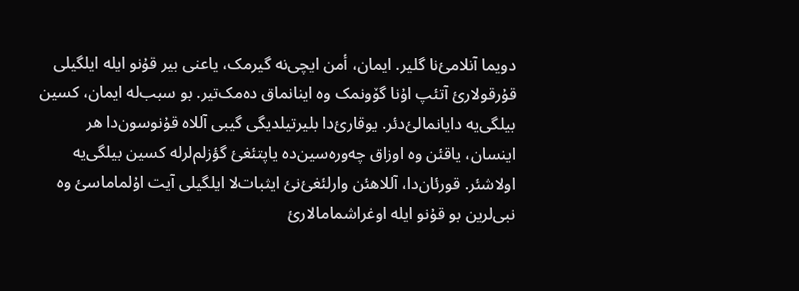دویما آنلامئ‌نا گلیر. ایمان، أمن ایچی‌نە گیرمک، یاعنی بیر قۇنو ایلە ایلگیلی قۇرقولارئ آتئپ اۇنا گۆونمک وە اینانماق دەمک‌تیر. بو سبب‌لە ایمان، کسین بیلگی‌یە دایانمالئ‌دئر. یوقارئ‌دا بلیرتیلدیگی گیبی آللاە قۇنوسون‌دا هر اینسان، یاقئن وە اوزاق چەورەسین‌دە یاپتئغئ گؤزلم‌لرلە کسین بیلگی‌یە اولاشئر. قورئان‌دا، آللاهئن وارلئغئ‌نئ ایثبات‌لا ایلگیلی آیت اۇلماماسئ وە نبی‌لرین بو قۇنو ایلە اوغراشمامالارئ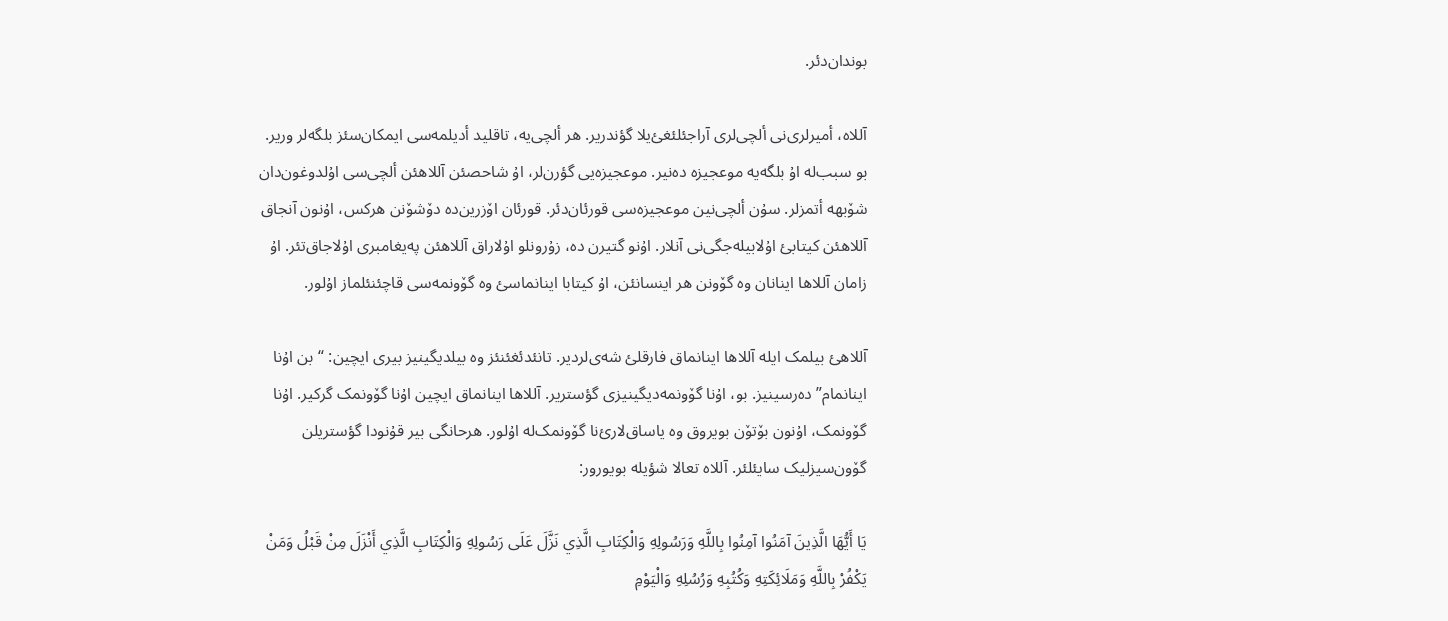بوندان‌دئر.

آللاە، أمیرلری‌نی ألچی‌لری آراجئلئغئ‌یلا گؤندریر. هر ألچی‌یە، تاقلید أدیلمەسی ایمکان‌سئز بلگەلر وریر. بو سبب‌لە اۇ بلگەیە موعجیزە دەنیر. موعجیزەیی گؤرن‌لر، اۇ شاحصئن آللاهئن ألچی‌سی اۇلدوغون‌دان شۆبهە أتمزلر. سۇن ألچی‌نین موعجیزەسی قورئان‌دئر. قورئان اۆزرین‌دە دۆشۆنن هرکس، اۇنون آنجاق آللاهئن کیتابئ اۇلابیلەجگی‌نی آنلار. اۇنو گتیرن دە، زۇرونلو اۇلاراق آللاهئن پەیغامبری اۇلاجاق‌تئر. اۇ زامان آللاها اینانان وە گۆونن هر اینسانئن، اۇ کیتابا اینانماسئ وە گۆونمەسی قاچئنئلماز اۇلور.

آللاهئ بیلمک ایلە آللاها اینانماق فارقلئ شەی‌لردیر. تانئدئغئنئز وە بیلدیگینیز بیری ایچین: “بن اۇنا اینانمام” دەرسینیز. بو، اۇنا گۆونمەدیگینیزی گؤستریر. آللاها اینانماق ایچین اۇنا گۆونمک گرکیر. اۇنا گۆونمک، اۇنون بۆتۆن بویروق وە یاساق‌لارئ‌نا گۆونمک‌لە اۇلور. هرحانگی بیر قۇنودا گؤستریلن گۆون‌سیزلیک سایئلئر. آللاە تعالا شؤیلە بویورور:

يَا أَيُّهَا الَّذِينَ آمَنُوا آمِنُوا بِاللَّهِ وَرَسُولِهِ وَالْكِتَابِ الَّذِي نَزَّلَ عَلَى رَسُولِهِ وَالْكِتَابِ الَّذِي أَنْزَلَ مِنْ قَبْلُ وَمَنْ يَكْفُرْ بِاللَّهِ وَمَلَائِكَتِهِ وَكُتُبِهِ وَرُسُلِهِ وَالْيَوْمِ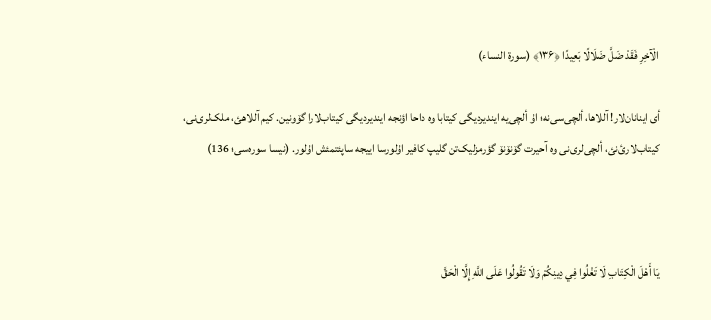الْآخِرِ فَقَدْ ضَلَّ ضَلَالًا بَعِيدًا ﴿۱۳۶﴾ (سورة النساء)

أی اینانان‌لار! آللاها، ألچی‌سی‌نە؛ اۇ ألچی‌یە ایندیردیگی کیتابا وە داحا اؤنجە ایندیردیگی کیتاب‌لارا گۆونین. کیم آللاهئ، ملک‌لری‌نی، کیتاب‌لارئ‌نئ، ألچی‌لری‌نی وە آحیرت گۆنۆنۆ گؤرمزلیک‌تن گلیپ کافیر اۇلورسا اییجە ساپئتمئش اۇلور. (نیسا سورەسی؛ 136)



يَا أَهْلَ الْكِتَابِ لَا تَغْلُوا فِي دِينِكُمْ وَلَا تَقُولُوا عَلَى اللَّهِ إِلَّا الْحَقَّ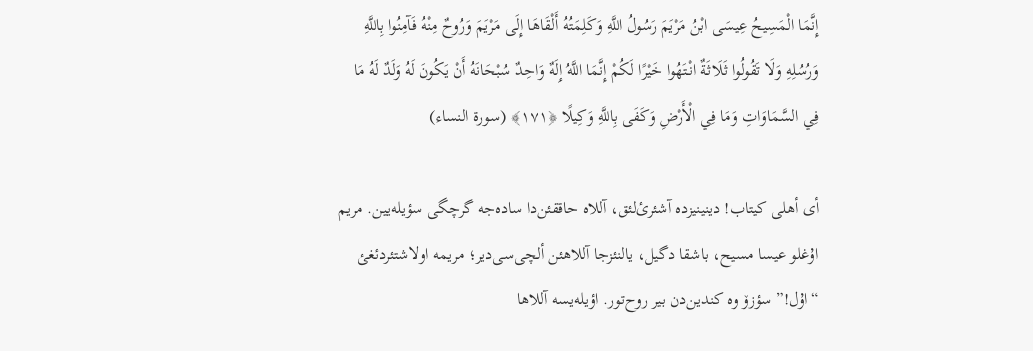إِنَّمَا الْمَسِيحُ عِيسَى ابْنُ مَرْيَمَ رَسُولُ اللَّهِ وَكَلِمَتُهُ أَلْقَاهَا إِلَى مَرْيَمَ وَرُوحٌ مِنْهُ فَآمِنُوا بِاللَّهِ وَرُسُلِهِ وَلَا تَقُولُوا ثَلَاثَةٌ انْتَهُوا خَيْرًا لَكُمْ إِنَّمَا اللَّهُ إِلَهٌ وَاحِدٌ سُبْحَانَهُ أَنْ يَكُونَ لَهُ وَلَدٌ لَهُ مَا فِي السَّمَاوَاتِ وَمَا فِي الْأَرْضِ وَكَفَى بِاللَّهِ وَكِيلًا ﴿۱۷۱﴾ (سورة النساء)

أی أهلی کیتاب! دینینیزدە آشئرئ‌لئق، آللاە حاققئن‌دا سادەجە گرچگی سؤیلەیین. مریم اۇغلو عیسا مسیح، باشقا دگیل، یالنئزجا آللاهئن ألچی‌سی‌دیر؛ مریمە اولاشتئردئغئ “اۇل!” سؤزۆ وە کندین‌دن بیر روح‌تور. اؤیلەیسە آللاها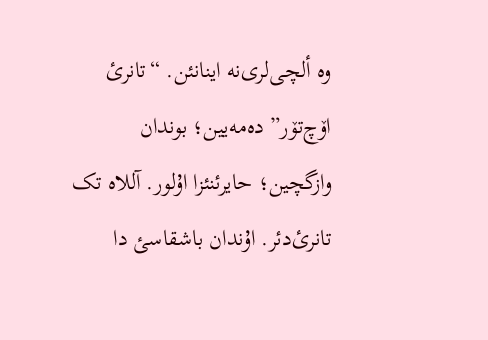وە ألچی‌لری‌نە اینانئن. “تانرئ اۆچ‌تۆر” دەمەیین؛ بوندان وازگچین؛ حایرئنئزا اۇلور. آللاە تک تانرئ‌دئر. اۇندان باشقاسئ دا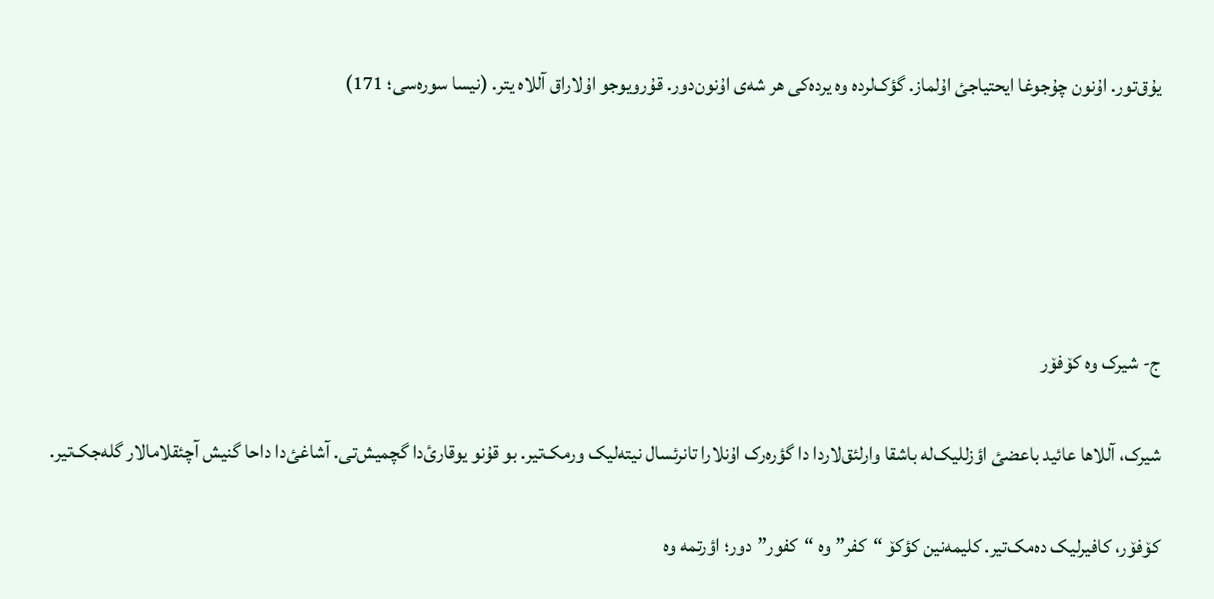یۇق‌تور. اۇنون چۇجوغا ایحتیاجئ اۇلماز. گؤک‌لردە وە یردەکی هر شەی اۇنون‌دور. قۇرویوجو اۇلاراق آللاە یتر. (نیسا سورەسی؛ 171)





ج- شیرک وە کۆفۆر

شیرک، آللاها عائید باعضئ اؤزللیک‌لە باشقا وارلئق‌لاردا دا گؤرەرک اۇنلارا تانرئسال نیتەلیک ورمک‌تیر. بو قۇنو یوقارئ‌دا گچمیش‌تی. آشاغئ‌دا داحا گنیش آچئقلامالار گلەجک‌تیر.

کۆفۆر، کافیرلیک دەمک‌تیر. کلیمەنین کؤکۆ “کفر” وە “کفور”دور؛ اؤرتمە وە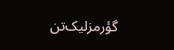گؤرمزلیک‌تن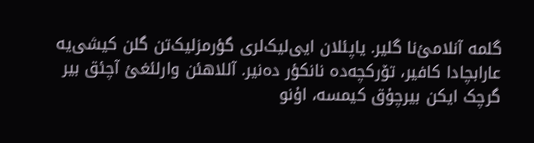گلمە آنلامئ‌نا گلیر. یاپئلان ایی‌لیک‌لری گؤرمزلیک‌تن گلن کیشی‌یە عارابچادا کافیر، تۆرکچەدە نانکؤر دەنیر. آللاهئن وارلئغئ آچئق بیر گرچک ایکن بیرچۇق کیمسە، اۇنو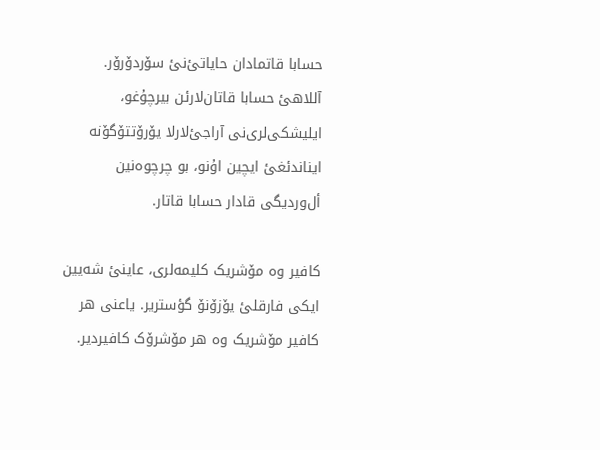حسابا قاتمادان حایاتئ‌نئ سۆردۆرۆر. آللاهئ حسابا قاتان‌لارئن بیرچۇغو، ایلیشکی‌لری‌نی آراجئ‌لارلا یۆرۆتتۆگۆنە ایناندئغئ ایچین اۇنو، بو چرچوەنین أل‌وردیگی قادار حسابا قاتار.

کافیر وە مۆشریک کلیمەلری، عاینئ شەیین ایکی فارقلئ یۆزۆنۆ گؤستریر. یاعنی هر کافیر مۆشریک وە هر مۆشرۆک کافیردیر.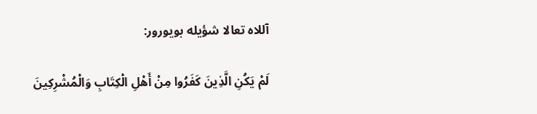آللاە تعالا شؤیلە بویورور:

لَمْ يَكُنِ الَّذِينَ كَفَرُوا مِنْ أَهْلِ الْكِتَابِ وَالْمُشْرِكِينَ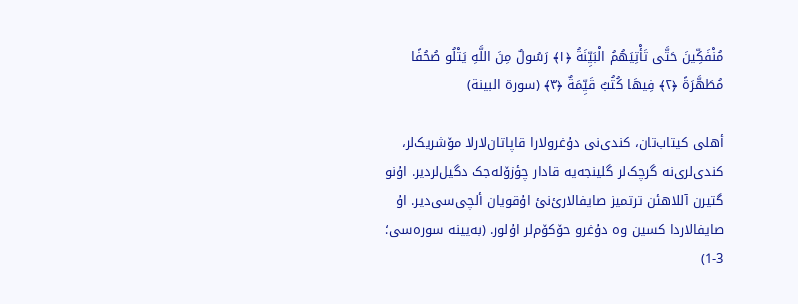مُنْفَكِّينَ حَتَّى تَأْتِيَهُمُ الْبَيِّنَةُ ﴿۱﴾ رَسُولٌ مِنَ اللَّهِ يَتْلُو صُحُفًا مُطَهَّرَةً ﴿۲﴾ فِيهَا كُتُبٌ قَيِّمَةٌ ﴿۳﴾ (سورة البینة)

أهلی کیتاب‌تان، کندی‌نی دۇغرولارا قاپاتان‌لارلا مۆشریک‌لر، کندی‌لری‌نە گرچک‌لر گلینجەیە قادار چؤزۆلەجک دگیل‌لردیر. اۇنو گتیرن آللاهئن ترتمیز صایفالارئ‌نئ اۇقویان ألچی‌سی‌دیر. اۇ صایفالاردا کسین وە دۇغرو حۆکۆم‌لر اۇلور. (بەیینە سورەسی؛ 3-1)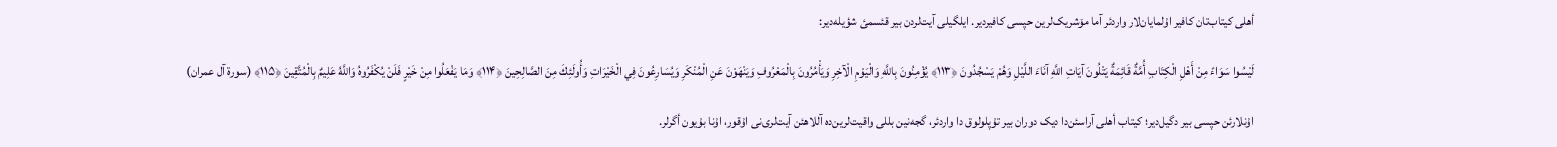أهلی کیتاب‌تان کافیر اۇلمایان‌لار واردئر آما مۆشریک‌لرین حپسی کافیردیر. ایلگیلی آیت‌لردن بیر قئسمئ شؤیلەدیر:

لَيْسُوا سَوَاءً مِنْ أَهْلِ الْكِتَابِ أُمَّةٌ قَائِمَةٌ يَتْلُونَ آيَاتِ اللَّهِ آنَاءَ اللَّيْلِ وَهُمْ يَسْجُدُونَ ﴿۱۱۳﴾ يُؤْمِنُونَ بِاللَّهِ وَالْيَوْمِ الْآخِرِ وَيَأْمُرُونَ بِالْمَعْرُوفِ وَيَنْهَوْنَ عَنِ الْمُنْكَرِ وَيُسَارِعُونَ فِي الْخَيْرَاتِ وَأُولَئِكَ مِنَ الصَّالِحِينَ ﴿۱۱۴﴾ وَمَا يَفْعَلُوا مِنْ خَيْرٍ فَلَنْ يُكْفَرُوهُ وَاللَّهُ عَلِيمٌ بِالْمُتَّقِينَ ﴿۱۱۵﴾ (سورة آل عمران)

اۇنلارئن حپسی بیر دگیل‌دیر؛ کیتاب أهلی آراسئن‌دا دیک دوران بیر تۇپلولوق دا واردئر، گجەنین بللی واقیت‌لرین‌دە آللاهئن آیت‌لری‌نی اۇقور، اۇنا بۇیون أگرلر.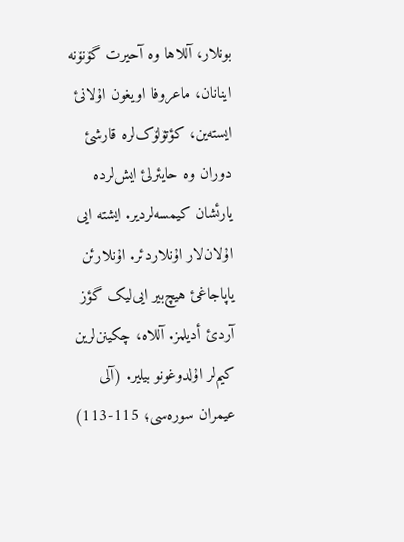بونلار، آللاها وە آحیرت گۆنۆنە اینانان، ماعروفا اویغون اۇلانئ ایستەین، کؤتۆلۆک‌لرە قارشئ دوران وە حایئرلئ ایش‌لردە یارئشان کیمسەلردیر. ایشتە ایی اۇلان‌لار اۇنلاردئر. اۇنلارئن یاپاجاغئ هیچ‌بیر ایی‌لیک گؤز آردئ أدیلمز. آللاە، چکینن‌لرین کیم‌لر اۇلدوغونو بیلیر. (آلی عیمران سورەسی؛ 115-113)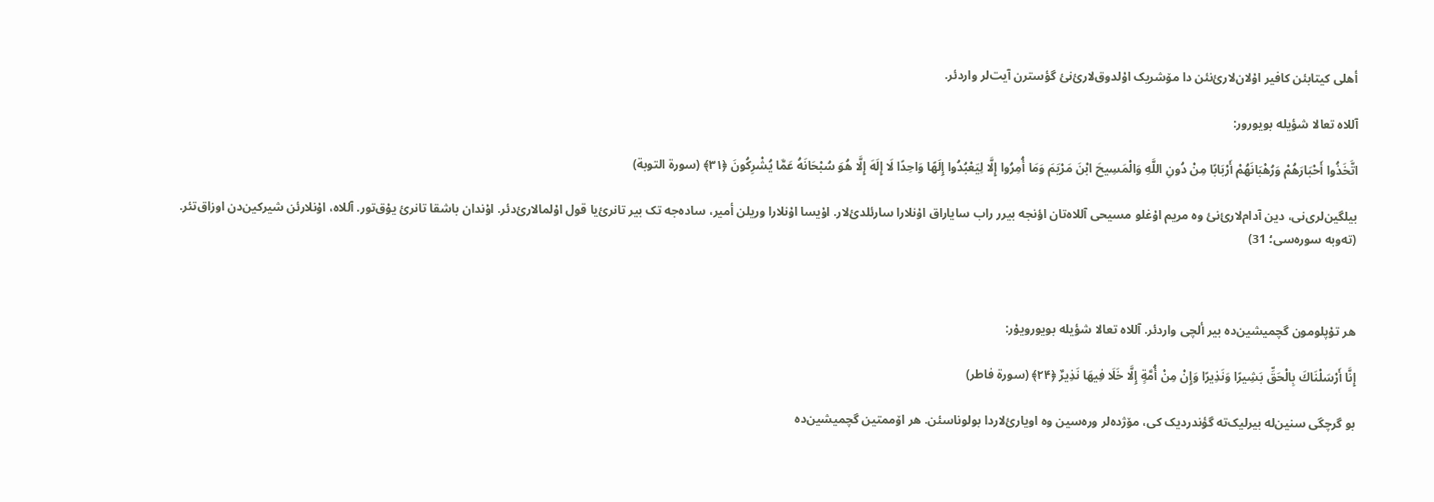أهلی کیتابئن کافیر اۇلان‌لارئ‌نئن دا مۆشریک اۇلدوق‌لارئ‌نئ گؤسترن آیت‌لر واردئر.

آللاە تعالا شؤیلە بویورور:

اتَّخَذُوا أَحْبَارَهُمْ وَرُهْبَانَهُمْ أَرْبَابًا مِنْ دُونِ اللَّهِ وَالْمَسِيحَ ابْنَ مَرْيَمَ وَمَا أُمِرُوا إِلَّا لِيَعْبُدُوا إِلَهًا وَاحِدًا لَا إِلَهَ إِلَّا هُوَ سُبْحَانَهُ عَمَّا يُشْرِكُونَ ﴿۳۱﴾ (سورة التوبة)

بیلگین‌لری‌نی، دین آدام‌لارئ‌نئ وە مریم اۇغلو مسیحی آللاەتان اؤنجە بیرر راب سایاراق اۇنلارا سارئلدئ‌لار. اۇیسا اۇنلارا وریلن أمیر، سادەجە تک بیر تانرئ‌یا قول اۇلمالارئ‌دئر. اۇندان باشقا تانرئ یۇق‌تور. آللاە، اۇنلارئن شیرکین‌دن اوزاق‌تئر. (تەوبە سورەسی؛ 31)



هر تۇپلومون گچمیشین‌دە بیر ألچی واردئر. آللاە تعالا شؤیلە بویورویۇر:

إِنَّا أَرْسَلْنَاكَ بِالْحَقِّ بَشِيرًا وَنَذِيرًا وَإِنْ مِنْ أُمَّةٍ إِلَّا خَلَا فِيهَا نَذِيرٌ ﴿۲۴﴾ (سورة فاطر)

بو گرچگی سنین‌لە بیرلیک‌تە گؤندردیک کی، مۆژدەلر ورەسین وە اویارئ‌لاردا بولوناسئن. هر اۆممتین گچمیشین‌دە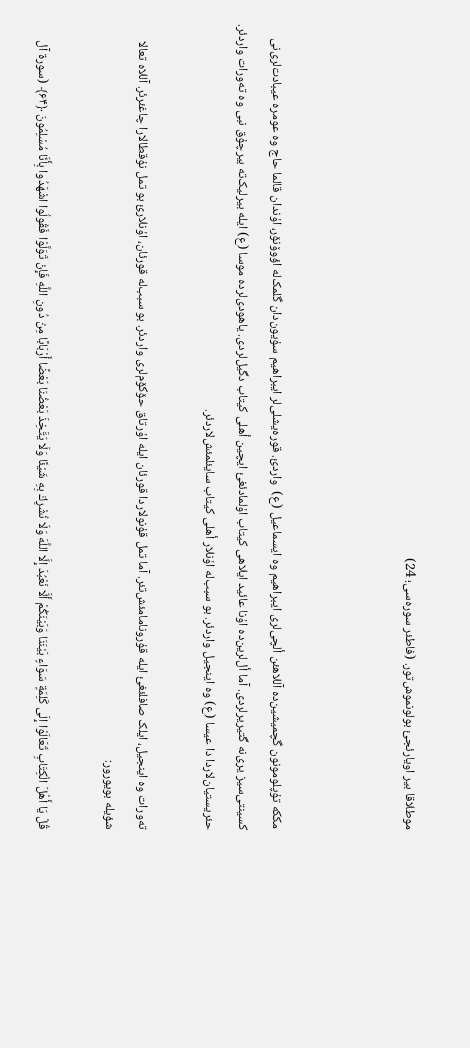موطلاقا بیر اویارئجئ بولونموش‌تور. (فاطئر سورەسی؛ 24)



مککە تۇپلومونون گچمیشین‌دە آللاهئن ألچی‌لری ایبراهیم وە ایسماعیل (ع)  واردئ. قورەیشلی‌لر ایبراهیم سۇیون‌دان گلمک‌لە اؤوۆنۆر، اۇندان قالما حاج وە عومرە عیبادت‌لری‌نی کسینتی‌سیز یری‌نە گتیریرلردی. آما أل‌لرین‌دە اۇنا عائید ایلاهی کیتاب اۇلمادئغئ ایچین أهلی کیتاب دگیل‌لردی. یاهودی‌لردە موسا (ع) ایلە بیرلیک‌تە بیرچۇق نبی وە تەورات واردئر. حئریستیان‌لاردا دا عیسا (ع) وە اینجیل واردئر. بو سبب‌لە اۇنلار أهلی کیتاب سایئلمئش‌لاردئر.

تەورات وە اینجیل، ایلک صافلئغئ ایلە قۇرونامامئش‌تئر. آما تمل قۇنولاردا قورئان ایلە اۇرتاق حۆکۆم‌لری واردئر. بو سبب‌لە قورئان، اۇنلارئ بو تمل نۇقطالارا چاغئرئر. آللاە تعالا شؤیلە بویورور:

قُلْ يَا أَهْلَ الْكِتَابِ تَعَالَوْا إِلَى كَلِمَةٍ سَوَاءٍ بَيْنَنَا وَبَيْنَكُمْ أَلَّا نَعْبُدَ إِلَّا اللَّهَ وَلَا نُشْرِكَ بِهِ شَيْئًا وَلَا يَتَّخِذَ بَعْضُنَا بَعْضًا أَرْبَابًا مِنْ دُونِ اللَّهِ فَإِنْ تَوَلَّوْا فَقُولُوا اشْهَدُوا بِأَنَّا مُسْلِمُونَ ﴿۶۴﴾ (سورة آل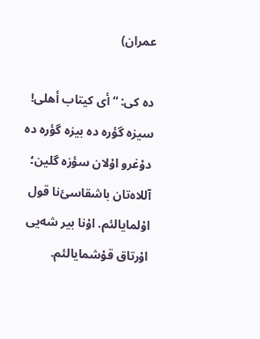عمران)

دە کی: “أی کیتاب أهلی! سیزە گؤرە دە بیزە گؤرە دە دۇغرو اۇلان سؤزە گلین؛ آللاەتان باشقاسئ‌نا قول اۇلمایالئم. اۇنا بیر شەیی اۇرتاق قۇشمایالئم.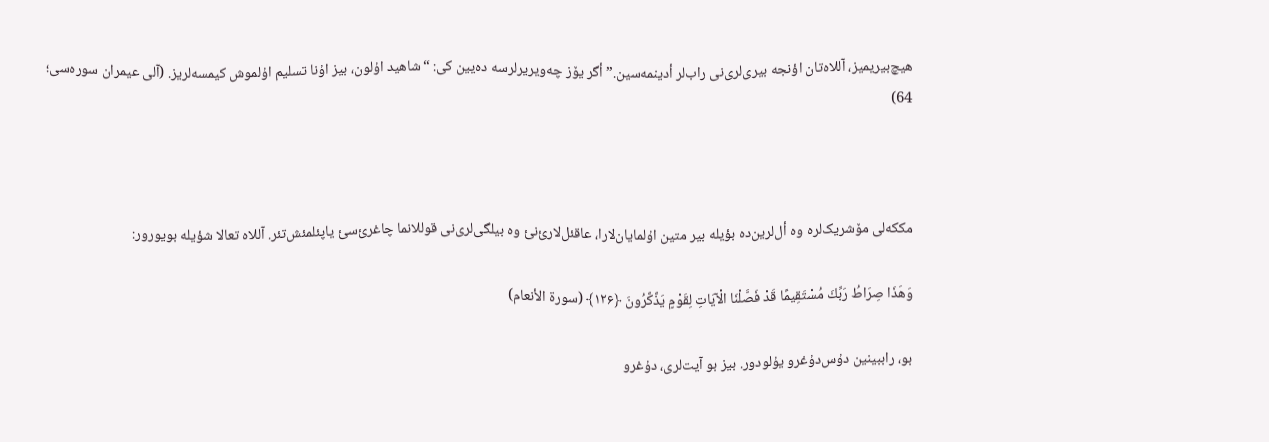هیچ‌بیریمیز، آللاەتان اؤنجە بیری‌لری‌نی راب‌لر أدینمەسین.” أگر یۆز چەویریرلرسە دەیین کی: “شاهید اۇلون، بیز اۇنا تسلیم اۇلموش کیمسەلریز. (آلی عیمران سورەسی؛ 64)



مککەلی مۆشریک‌لرە وە أل‌لرین‌دە بؤیلە بیر متین اۇلمایان‌لارا، عاقئل‌لارئ‌نئ وە بیلگی‌لری‌نی قوللانما چاغرئ‌سئ یاپئلمئش‌تئر. آللاە تعالا شؤیلە بویورور:

وَهَذَا صِرَاطُ رَبِّكَ مُسْتَقِيمًا قَدْ فَصَّلْنَا الْآيَاتِ لِقَوْمٍ يَذَّكَّرُونَ ﴿۱۲۶﴾ (سورة الأنعام)

بو، راببینین دۇس‌دۇغرو یۇلودور. بیز بو آیت‌لری، دۇغرو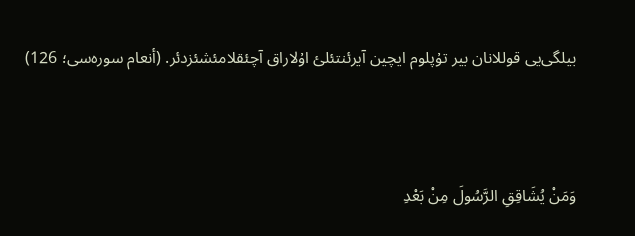بیلگی‌یی قوللانان بیر تۇپلوم ایچین آیرئنتئلئ اۇلاراق آچئقلامئشئزدئر. (أنعام سورەسی؛ 126)



وَمَنْ يُشَاقِقِ الرَّسُولَ مِنْ بَعْدِ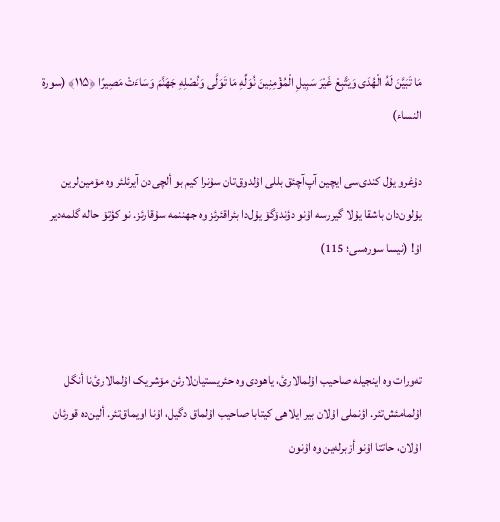مَا تَبَيَّنَ لَهُ الْهُدَى وَيَتَّبِعْ غَيْرَ سَبِيلِ الْمُؤْمِنِينَ نُوَلِّهِ مَا تَوَلَّى وَنُصْلِهِ جَهَنَّمَ وَسَاءَتْ مَصِيرًا ﴿۱۱۵﴾ (سورة النساء)

دۇغرو یۇل کندی‌سی ایچین آپ‌آچئق بللی اۇلدوق‌تان سۇنرا کیم بو ألچی‌دن آیرئلئر وە مۆمین‌لرین یۇلون‌دان باشقا یۇلا گیررسە اۇنو دؤندۆگۆ یۇل‌دا بئراقئرئز وە جهننمە سۇقارئز. نو کؤتۆ حالە گلمەدیر اۇ! (نیسا سورەسی؛ 115)



تەورات وە اینجیلە صاحیب اۇلمالارئ، یاهودی وە حئریستیان‌لارئن مۆشریک اۇلمالارئ‌نا أنگل اۇلمامئش‌تئر. اؤنملی اۇلان بیر ایلاهی کیتابا صاحیب اۇلماق دگیل، اۇنا اویماق‌تئر. ألین‌دە قورئان اۇلان، حاتتا اۇنو أزبرلەین وە اۇنون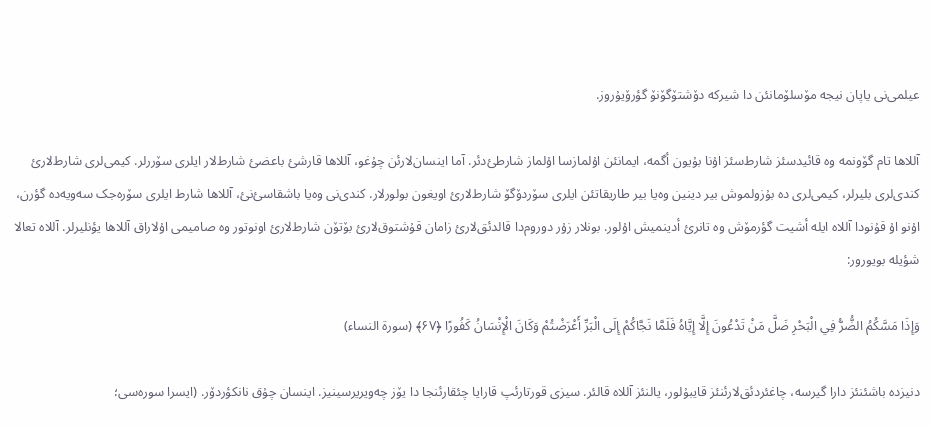عیلمی‌نی یاپان نیجە مۆسلۆمانئن دا شیرکە دۆشتۆگۆنۆ گؤرۆیۇروز.

آللاها تام گۆونمە وە قائیدسئز شارط‌سئز اۇنا بۇیون أگمە، ایمانئن اۇلمازسا اۇلماز شارطئ‌دئر. آما اینسان‌لارئن چۇغو، آللاها قارشئ باعضئ شارط‌لار ایلری سۆررلر. کیمی‌لری شارط‌لارئ کندی‌لری بلیرلر، کیمی‌لری دە بۇزولموش بیر دینین وەیا بیر طاریقاتئن ایلری سۆردۆگۆ شارط‌لارئ اویغون بولورلار. کندی‌نی وەیا باشقاسئ‌نئ، آللاها شارط ایلری سۆرەجک سەویەدە گؤرن، اۇنو اۇ قۇنودا آللاە ایلە أشیت گؤرمۆش وە تانرئ أدینمیش اۇلور. بونلار زۇر دوروم‌دا قالدئق‌لارئ زامان قۇشتوق‌لارئ بۆتۆن شارط‌لارئ اونوتور وە صامیمی اۇلاراق آللاها یؤنلیرلر. آللاە تعالا شؤیلە بویورور:

وَإِذَا مَسَّكُمُ الضُّرُّ فِي الْبَحْرِ ضَلَّ مَنْ تَدْعُونَ إِلَّا إِيَّاهُ فَلَمَّا نَجَّاكُمْ إِلَى الْبَرِّ أَعْرَضْتُمْ وَكَانَ الْإِنْسَانُ كَفُورًا ﴿۶۷﴾ (سورة النساء)

دنیزدە باشئنئز دارا گیرسە، چاغئردئق‌لارئنئز قایبۇلور، یالنئز آللاە قالئر. سیزی قورتارئپ قارایا چئقارئنجا دا یۆز چەویریرسینیز. اینسان چۇق نانکؤردۆر. (ایسرا سورەسی؛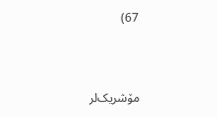67)



مۆشریک‌لر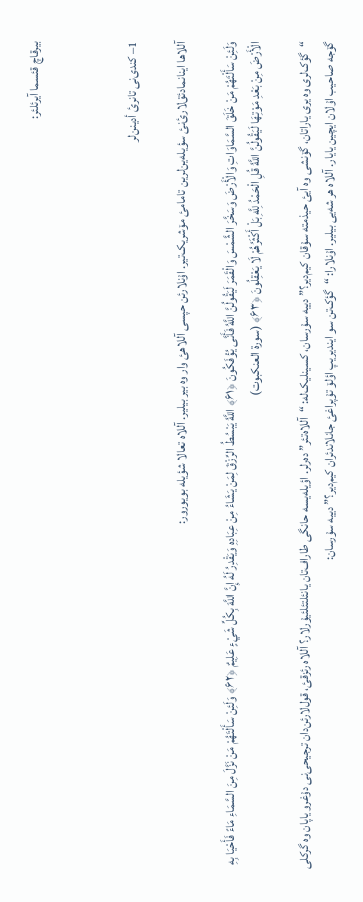بیرقاچ قئسما آیرئلئر:



1– کندی‌نی تانرئ أدینن‌لر

آللاها اینانمادئق‌لارئ‌نئ سؤیلەین‌لرین تامامئ مۆشریک‌تیر. اۇنلارئن حپسی آللاهئ وار وە بیر بیلیر. آللاە تعالا شؤیلە بویورور:

وَلَئِنْ سَأَلْتَهُمْ مَنْ خَلَقَ السَّمَاوَاتِ وَالْأَرْضَ وَسَخَّرَ الشَّمْسَ وَالْقَمَرَ لَيَقُولُنَّ اللَّهُ فَأَنَّى يُؤْفَكُونَ ﴿۶۱﴾ اللَّهُ يَبْسُطُ الرِّزْقَ لِمَنْ يَشَاءُ مِنْ عِبَادِهِ وَيَقْدِرُ لَهُ إِنَّ اللَّهَ بِكُلِّ شَيْءٍ عَلِيمٌ ﴿۶۲﴾ وَلَئِنْ سَأَلْتَهُمْ مَنْ نَزَّلَ مِنَ السَّمَاءِ مَاءً فَأَحْيَا بِهِ الْأَرْضَ مِنْ بَعْدِ مَوْتِهَا لَيَقُولُنَّ اللَّهُ قُلِ الْحَمْدُ لِلَّهِ بَلْ أَكْثَرُهُمْ لَا يَعْقِلُونَ ﴿۶۳﴾ (سورة العنکبوت)

“گؤک‌لری وە یری یاراتان، گۆنشی وە آیئ حیذمتە سۇقان کیم‌دیر؟” دییە سۇرسان، کسینلیک‌لە: “آللاەتئر” دەرلر. اؤیلەیسە حانگی طاراف‌تان یانئلتئلئیۇرلار؟ آللاە رئزقئ، قول‌لارئن‌دان ترجیحی‌نی دۇغرو یاپان وە گرکلی گۆجە صاحیب اۇلان ایچین یایار. آللاە هر شەیی بیلیر. اۇنلارا: “گؤک‌تن سو ایندیریپ اؤلۆ تۇپراغئ جانلاندئران کیم‌دیر؟” دییە سۇرسان: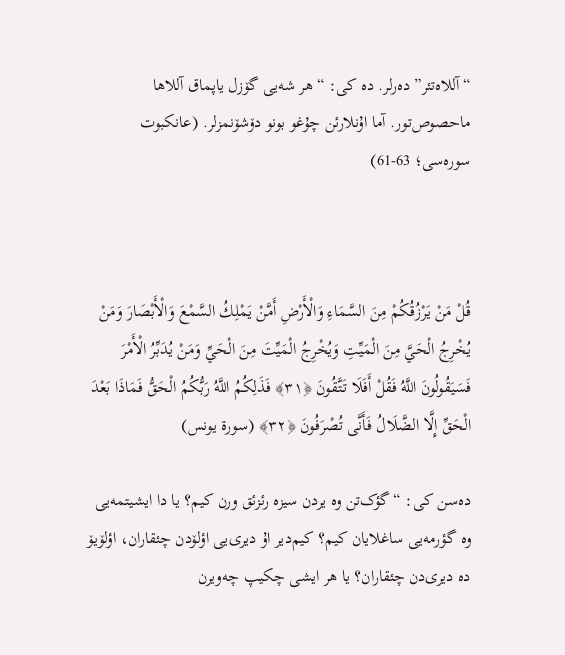“آللاەتئر” دەرلر. دە کی: “هر شەیی گۆزل یاپماق آللاها ماحصوص‌تور. آما اۇنلارئن چۇغو بونو دۆشۆنمزلر. (عانکبوت سورەسی؛ 63-61)



قُلْ مَنْ يَرْزُقُكُمْ مِنَ السَّمَاءِ وَالْأَرْضِ أَمَّنْ يَمْلِكُ السَّمْعَ وَالْأَبْصَارَ وَمَنْ يُخْرِجُ الْحَيَّ مِنَ الْمَيِّتِ وَيُخْرِجُ الْمَيِّتَ مِنَ الْحَيِّ وَمَنْ يُدَبِّرُ الْأَمْرَ فَسَيَقُولُونَ اللَّهُ فَقُلْ أَفَلَا تَتَّقُونَ ﴿۳۱﴾ فَذَلِكُمُ اللَّهُ رَبُّكُمُ الْحَقُّ فَمَاذَا بَعْدَ الْحَقِّ إِلَّا الضَّلَالُ فَأَنَّى تُصْرَفُونَ ﴿۳۲﴾ (سورة یونس)

دەسن کی: “گؤک‌تن وە یردن سیزە رئزئق ورن کیم؟ یا دا ایشیتمەیی وە گؤرمەیی ساغلایان کیم؟ کیم‌دیر اۇ دیری‌یی اؤلۆدن چئقاران، اؤلۆیۆ دە دیری‌دن چئقاران؟ یا هر ایشی چکیپ چەویرن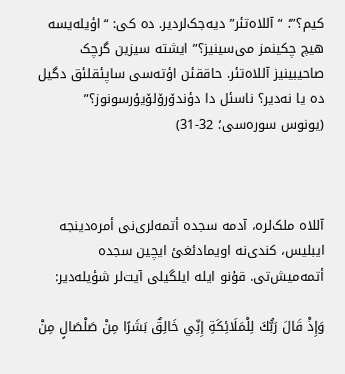کیم؟”؛ “آللاەتئر” دیەجک‌لردیر. دە کی: “اؤیلەیسە هیچ چکینمز می‌سینیز؟” ایشتە سیزین گرچک صاحیبینیز آللاەتئر. حاققئن اؤتەسی ساپئقلئق دگیل دە یا نەدیر؟ ناسئل دا دؤندۆرۆلۆیۇرسونوز؟” (یونوس سورەسی؛ 32-31)



آللاە ملک‌لرە، آدمە سجدە أتمەلری‌نی أمرەدینجە ایبلیس، کندی‌نە اویمادئغئ ایچین سجدە أتمەمیش‌تی. قۇنو ایلە ایلگیلی آیت‌لر شؤیلەدیر:

وَإِذْ قَالَ رَبُّكَ لِلْمَلَائِكَةِ إِنِّي خَالِقٌ بَشَرًا مِنْ صَلْصَالٍ مِنْ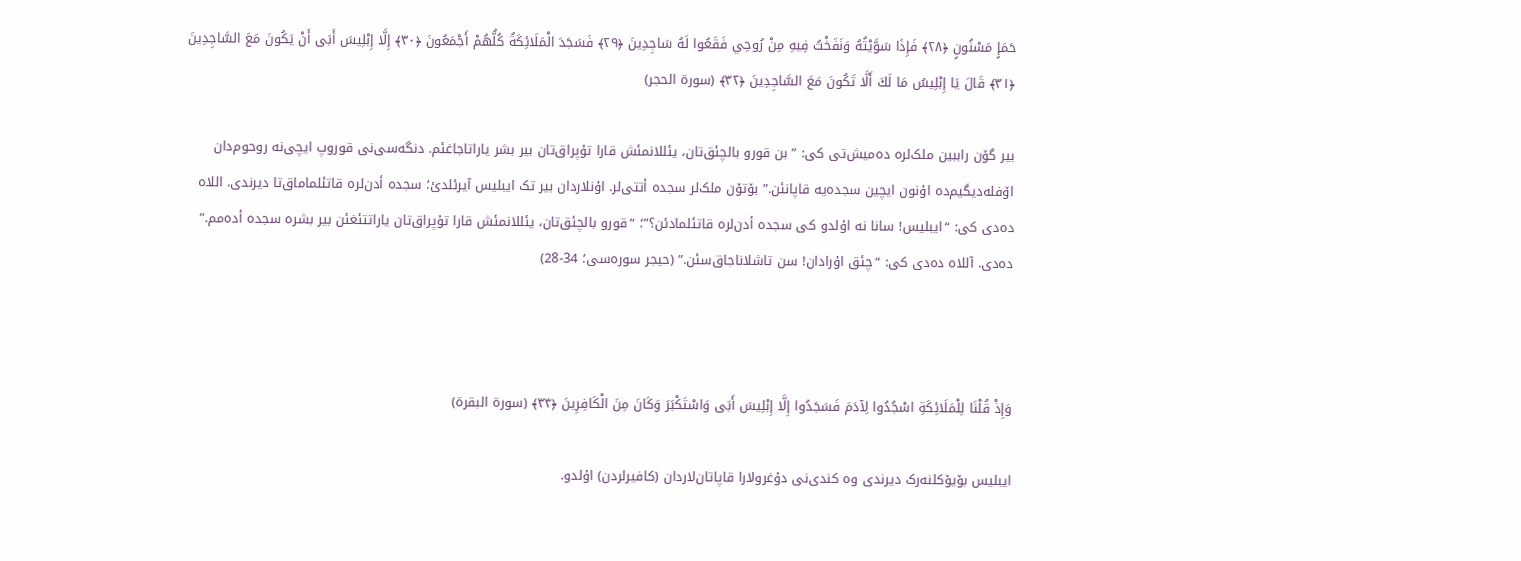حَمَإٍ مَسْنُونٍ ﴿۲۸﴾ فَإِذَا سَوَّيْتُهُ وَنَفَخْتُ فِيهِ مِنْ رُوحِي فَقَعُوا لَهُ سَاجِدِينَ ﴿۲۹﴾ فَسَجَدَ الْمَلَائِكَةُ كُلُّهُمْ أَجْمَعُونَ ﴿۳۰﴾ إِلَّا إِبْلِيسَ أَبَى أَنْ يَكُونَ مَعَ السَّاجِدِينَ ﴿۳۱﴾ قَالَ يَا إِبْلِيسُ مَا لَكَ أَلَّا تَكُونَ مَعَ السَّاجِدِينَ ﴿۳۲﴾ (سورة الحجر)

بیر گۆن راببین ملک‌لرە دەمیش‌تی کی: ” بن قورو بالچئق‌تان، یئللانمئش قارا تۇپراق‌تان بیر بشر یاراتاجاغئم. دنگەسی‌نی قوروپ ایچی‌نە روحوم‌دان اۆفلەدیگیم‌دە اۇنون ایچین سجدەیە قاپانئن.” بۆتۆن ملک‌لر سجدە أتتی‌لر. اۇنلاردان بیر تک ایبلیس آیرئلدئ؛ سجدە أدن‌لرە قاتئلماماق‌تا دیرندی. اللاە دەدی کی: “ایبلیس! سانا نە اۇلدو کی سجدە أدن‌لرە قاتئلمادئن؟”؛ “قورو بالچئق‌تان، یئللانمئش قارا تۇپراق‌تان یاراتتئغئن بیر بشرە سجدە أدەمم.” دەدی. آللاە دەدی کی: “چئق اۇرادان! سن تاشلاناجاق‌سئن.” (حیجر سورەسی؛ 34-28)



وَإِذْ قُلْنَا لِلْمَلَائِكَةِ اسْجُدُوا لِآدَمَ فَسَجَدُوا إِلَّا إِبْلِيسَ أَبَى وَاسْتَكْبَرَ وَكَانَ مِنَ الْكَافِرِينَ ﴿۳۴﴾ (سورة البقرة)

ایبلیس بۆیۆکلنەرک دیرندی وە کندی‌نی دۇغرولارا قاپاتان‌لاردان (کافیرلردن) اۇلدو.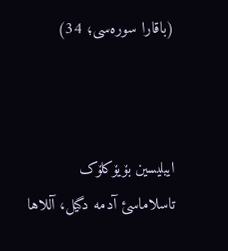(باقارا سورەسی؛ 34)



ایبلیسین بۆیۆکلۆک تاسلاماسئ آدمە دگیل، آللاها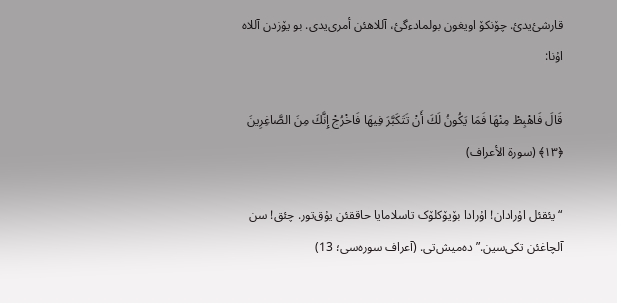قارشئ‌یدئ. چۆنکۆ اویغون بولمادءگئ، آللاهئن أمری‌یدی. بو یۆزدن آللاە اۇنا:

قَالَ فَاهْبِطْ مِنْهَا فَمَا يَكُونُ لَكَ أَنْ تَتَكَبَّرَ فِيهَا فَاخْرُجْ إِنَّكَ مِنَ الصَّاغِرِينَ ﴿۱۳﴾ (سورة الأعراف)

“یئقئل اۇرادان! اۇرادا بۆیۆکلۆک تاسلامایا حاققئن یۇق‌تور. چئق! سن آلچاغئن تکی‌سین.” دەمیش‌تی. (آعراف سورەسی؛ 13)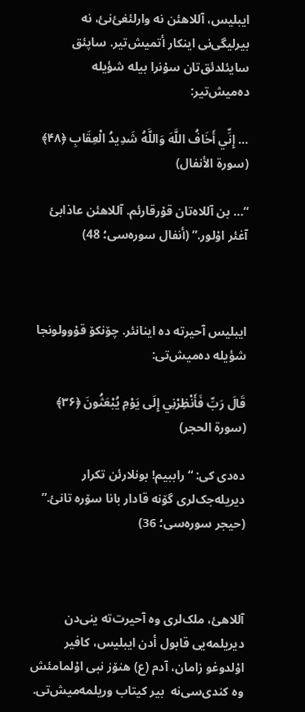ایبلیس، آللاهئن نە وارلئغئ‌نئ، نە بیرلیگی‌نی اینکار أتمیش‌تیر. ساپئق سایئلدئق‌تان سۇنرا بیلە شؤیلە دەمیش‌تیر:

… إِنِّي أَخَافُ اللَّهَ وَاللَّهُ شَدِيدُ الْعِقَابِ ﴿۴۸﴾ (سورة الأنفال)

“… بن آللاەتان قۇرقارئم. آللاهئن عاذابئ آغئر اۇلور.” (أنفال سورەسی؛ 48)



ایبلیس آحیرتە دە اینانئر. چۆنکۆ قۇوولونجا شؤیلە دەمیش‌تی:

قَالَ رَبِّ فَأَنْظِرْنِي إِلَى يَوْمِ يُبْعَثُونَ ﴿۳۶﴾ (سورة الحجر)

دەدی کی: “راببیم! بونلارئن تکرار دیریلەجک‌لری گۆنە قادار بانا سۆرە تانئ.” (حیجر سورەسی؛ 36)



آللاهئ، ملک‌لری وە آحیرت‌تە ینی‌دن دیریلمەیی قابول أدن ایبلیس، کافیر اۇلدوغو زامان، آدم (ع) هنۆز نبی اۇلمامئش وە کندی‌سی‌نە  بیر کیتاب وریلمەمیش‌تی.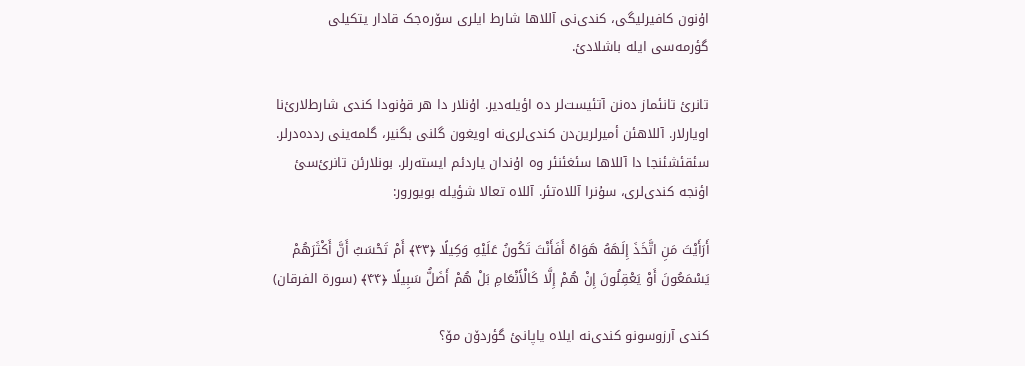اۇنون کافیرلیگی، کندی‌نی آللاها شارط ایلری سۆرەجک قادار یتکیلی گؤرمەسی ایلە باشلادئ.

تانرئ تانئماز دەنن آتئیست‌لر دە اؤیلەدیر. اۇنلار دا هر قۇنودا کندی شارط‌لارئ‌نا اویارلار. آللاهئن أمیرلرین‌دن کندی‌لری‌نە اویغون گلنی بگنیر، گلمەینی رددەدرلر. سئقئشئنجا دا آللاها سئغئنئر وە اۇندان یاردئم ایستەرلر. بونلارئن تانرئ‌سئ اؤنجە کندی‌لری، سۇنرا آللاەتئر. آللاە تعالا شؤیلە بویورور:

أَرَأَيْتَ مَنِ اتَّخَذَ إِلَهَهُ هَوَاهُ أَفَأَنْتَ تَكُونُ عَلَيْهِ وَكِيلًا ﴿۴۳﴾ أَمْ تَحْسَبُ أَنَّ أَكْثَرَهُمْ يَسْمَعُونَ أَوْ يَعْقِلُونَ إِنْ هُمْ إِلَّا كَالْأَنْعَامِ بَلْ هُمْ أَضَلُّ سَبِيلًا ﴿۴۴﴾ (سورة الفرقان)

کندی آرزوسونو کندی‌نە ایلاە یاپانئ گؤردۆن مۆ؟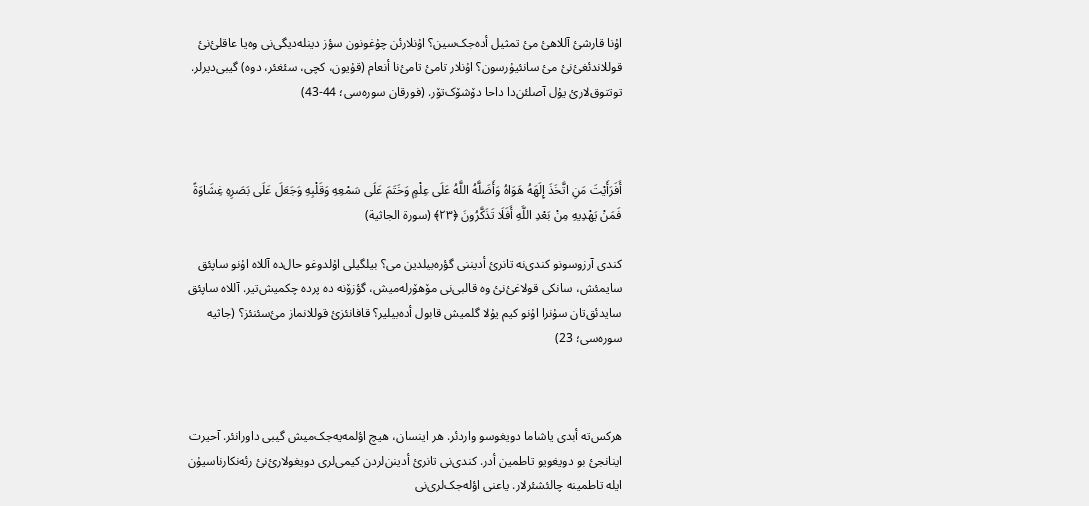اۇنا قارشئ آللاهئ مئ تمثیل أدەجک‌سین؟ اۇنلارئن چۇغونون سؤز دینلەدیگی‌نی وەیا عاقلئ‌نئ قوللاندئغئ‌نئ مئ سانئیۇرسون؟ اۇنلار تامئ تامئ‌نا أنعام (قۇیون، کچی، سئغئر، دوە) گیبی‌دیرلر. توتتوق‌لارئ یۇل آصلئن‌دا داحا دۆشۆک‌تۆر. (فورقان سورەسی؛ 44-43)



أَفَرَأَيْتَ مَنِ اتَّخَذَ إِلَهَهُ هَوَاهُ وَأَضَلَّهُ اللَّهُ عَلَى عِلْمٍ وَخَتَمَ عَلَى سَمْعِهِ وَقَلْبِهِ وَجَعَلَ عَلَى بَصَرِهِ غِشَاوَةً فَمَنْ يَهْدِيهِ مِنْ بَعْدِ اللَّهِ أَفَلَا تَذَكَّرُونَ ﴿۲۳﴾ (سورة الجاثیة)

کندی آرزوسونو کندی‌نە تانرئ أدیننی گؤرەبیلدین می؟ بیلگیلی اۇلدوغو حال‌دە آللاە اۇنو ساپئق سایمئش، سانکی قولاغئ‌نئ وە قالبی‌نی مۆهۆرلەمیش، گؤزۆنە دە پردە چکمیش‌تیر. آللاە ساپئق سایدئق‌تان سۇنرا اۇنو کیم یۇلا گلمیش قابول أدەبیلیر؟ قافانئزئ قوللانماز مئ‌سئنئز؟ (جاثیە سورەسی؛ 23)



هرکس‌تە أبدی یاشاما دویغوسو واردئر. هر اینسان، هیچ اؤلمەیەجک‌میش گیبی داورانئر. آحیرت اینانجئ بو دویغویو تاطمین أدر. کندی‌نی تانرئ أدینن‌لردن کیمی‌لری دویغولارئ‌نئ رئەنکارناسیۇن ایلە تاطمینە چالئشئرلار. یاعنی اؤلەجک‌لری‌نی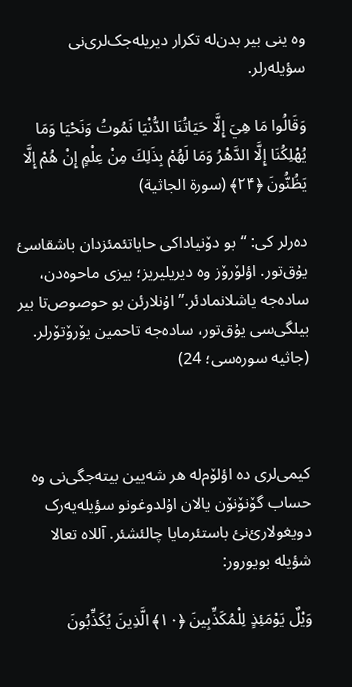وە ینی بیر بدن‌لە تکرار دیریلەجک‌لری‌نی سؤیلەرلر.

وَقَالُوا مَا هِيَ إِلَّا حَيَاتُنَا الدُّنْيَا نَمُوتُ وَنَحْيَا وَمَا يُهْلِكُنَا إِلَّا الدَّهْرُ وَمَا لَهُمْ بِذَلِكَ مِنْ عِلْمٍ إِنْ هُمْ إِلَّا يَظُنُّونَ ﴿۲۴﴾ (سورة الجاثیة)

دەرلر کی: “بو دۆنیاداکی حایاتئمئزدان باشقاسئ یۇق‌تور. اؤلۆرۆز وە دیریلیریز؛ بیزی ماحوەدن، سادەجە یاشلانمادئر.” اۇنلارئن بو حوصوص‌تا بیر بیلگی‌سی یۇق‌تور، سادەجە تاحمین یۆرۆتۆرلر. (جاثیە سورەسی؛ 24)



کیمی‌لری دە اؤلۆم‌لە هر شەیین بیتەجگی‌نی وە حساب گۆنۆنۆن یالان اۇلدوغونو سؤیلەیەرک دویغولارئ‌نئ باستئرمایا چالئشئر. آللاە تعالا شؤیلە بویورور:

وَيْلٌ يَوْمَئِذٍ لِلْمُكَذِّبِينَ ﴿۱۰﴾ الَّذِينَ يُكَذِّبُونَ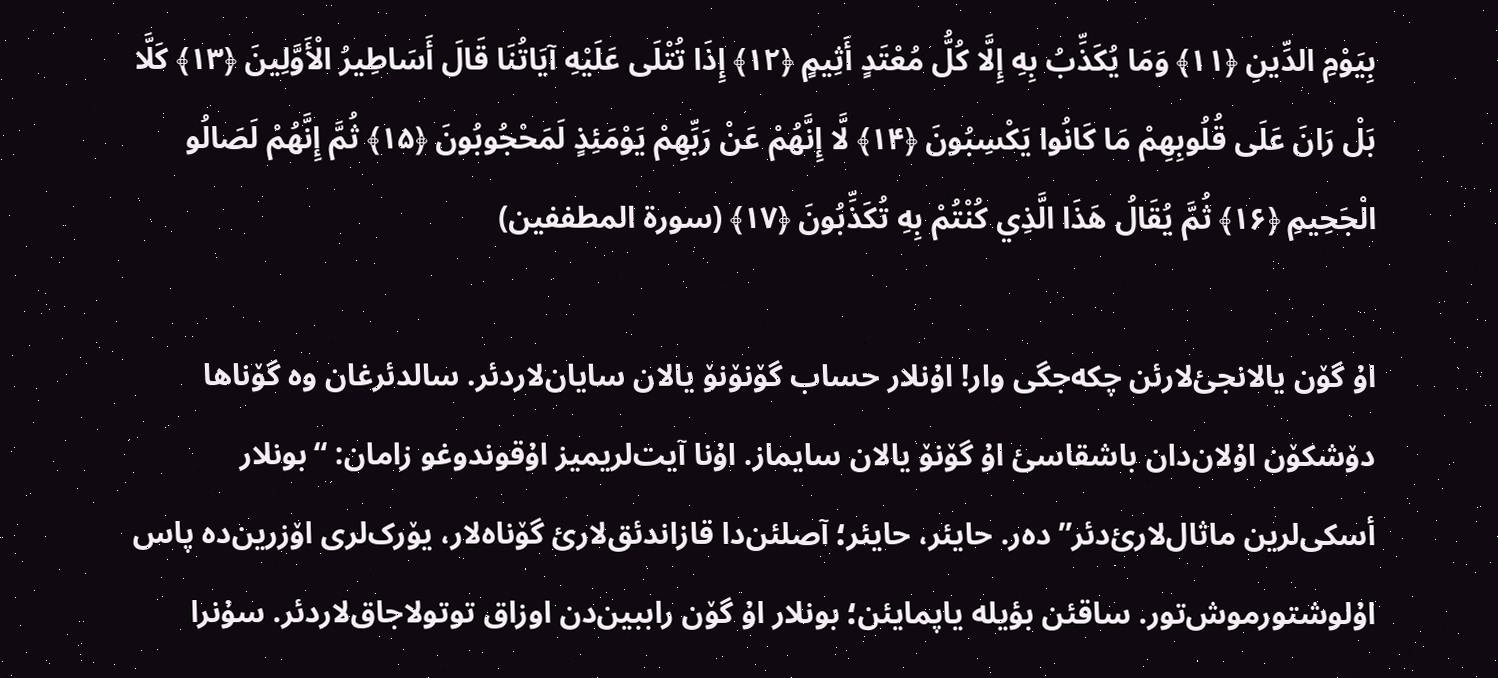بِيَوْمِ الدِّينِ ﴿۱۱﴾ وَمَا يُكَذِّبُ بِهِ إِلَّا كُلُّ مُعْتَدٍ أَثِيمٍ ﴿۱۲﴾ إِذَا تُتْلَى عَلَيْهِ آيَاتُنَا قَالَ أَسَاطِيرُ الْأَوَّلِينَ ﴿۱۳﴾ كَلَّا بَلْ رَانَ عَلَى قُلُوبِهِمْ مَا كَانُوا يَكْسِبُونَ ﴿۱۴﴾ لَّا إِنَّهُمْ عَنْ رَبِّهِمْ يَوْمَئِذٍ لَمَحْجُوبُونَ ﴿۱۵﴾ ثُمَّ إِنَّهُمْ لَصَالُو الْجَحِيمِ ﴿۱۶﴾ ثُمَّ يُقَالُ هَذَا الَّذِي كُنْتُمْ بِهِ تُكَذِّبُونَ ﴿۱۷﴾ (سورة المطففین)

اۇ گۆن یالانجئ‌لارئن چکەجگی وار! اۇنلار حساب گۆنۆنۆ یالان سایان‌لاردئر. سالدئرغان وە گۆناها دۆشکۆن اۇلان‌دان باشقاسئ اۇ گۆنۆ یالان سایماز. اۇنا آیت‌لریمیز اۇقوندوغو زامان: “بونلار أسکی‌لرین ماثال‌لارئ‌دئر” دەر. حایئر، حایئر؛ آصلئن‌دا قازاندئق‌لارئ گۆناەلار، یۆرک‌لری اۆزرین‌دە پاس اۇلوشتورموش‌تور. ساقئن بؤیلە یاپمایئن؛ بونلار اۇ گۆن راببین‌دن اوزاق توتولاجاق‌لاردئر. سۇنرا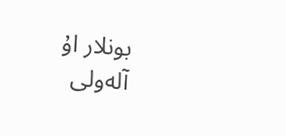بونلار اۇ آلەولی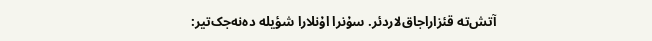آتش‌تە قئزاراجاق‌لاردئر. سۇنرا اۇنلارا شؤیلە دەنەجک‌تیر: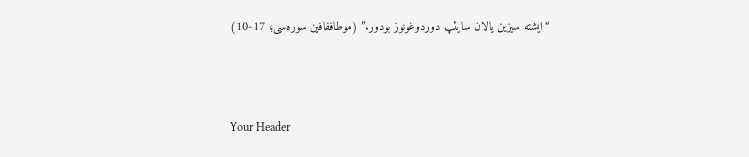“ایشتە سیزین یالان سایئپ دوردوغونوز بودور.” (موطاففافین سورەسی؛ 17-10)



Your Header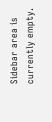Sidebar area is currently empty.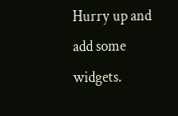Hurry up and add some widgets.